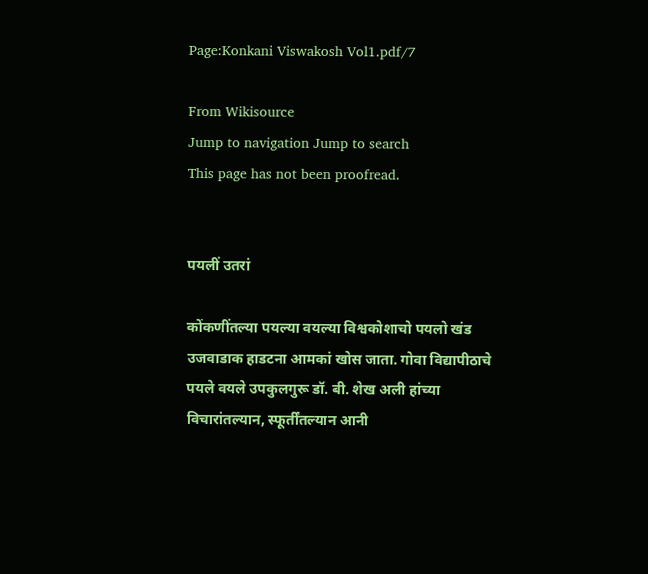Page:Konkani Viswakosh Vol1.pdf/7

From Wikisource
Jump to navigation Jump to search
This page has not been proofread.


पयलीं उतरां

कोंकणींतल्या पयल्या वयल्या विश्वकोशाचो पयलो खंड उजवाडाक हाडटना आमकां खोस जाता. गोवा विद्यापीठाचे पयले वयले उपकुलगुरू डॉ. बी. शेख अली हांच्या विचारांतल्यान, स्फूर्तींतल्यान आनी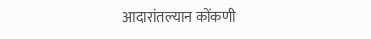आदारांतल्यान कोंकणी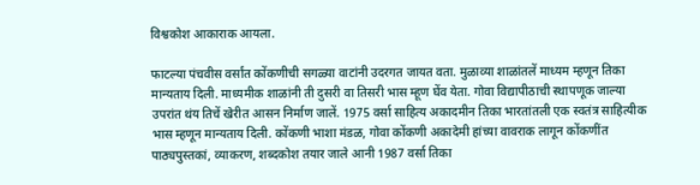विश्वकोश आकाराक आयला.

फाटल्या पंचवीस वर्सांत कोंकणीची सगळ्या वाटांनी उदरगत जायत वता. मुळाव्या शाळांतलें माध्यम म्हणून तिका मान्यताय दिली. माध्यमीक शाळांनी ती दुसरी वा तिसरी भास म्हूण घेंव येता. गोवा विद्यापीठाची स्थापणूक जाल्या उपरांत थंय तिचें खेरीत आसन निर्माण जालें. 1975 वर्सा साहित्य अकादमीन तिका भारतांतली एक स्वतंत्र साहित्यीक भास म्हणून मान्यताय दिली. कोंकणी भाशा मंडळ, गोवा कोंकणी अकादेमी हांच्या वावराक लागून कोंकणींत पाठ्यपुस्तकां, व्याकरण, शब्दकोश तयार जाले आनी 1987 वर्सा तिका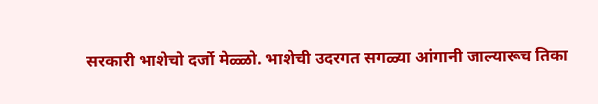सरकारी भाशेचो दर्जो मेळ्ळो. भाशेची उदरगत सगळ्या आंगानी जाल्यारूच तिका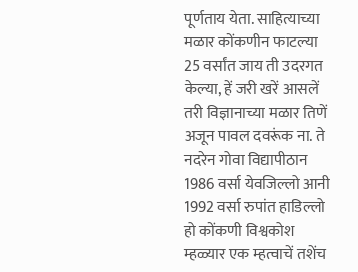पूर्णताय येता. साहित्याच्या मळार कोंकणीन फाटल्या 25 वर्सांत जाय ती उदरगत केल्या, हें जरी खरें आसलें तरी विज्ञानाच्या मळार तिणें अजून पावल दवरूंक ना. ते नदरेन गोवा विद्यापीठान 1986 वर्सा येवजिल्लो आनी 1992 वर्सा रुपांत हाडिल्लो हो कोंकणी विश्वकोश म्हळ्यार एक म्हत्वाचें तशेंच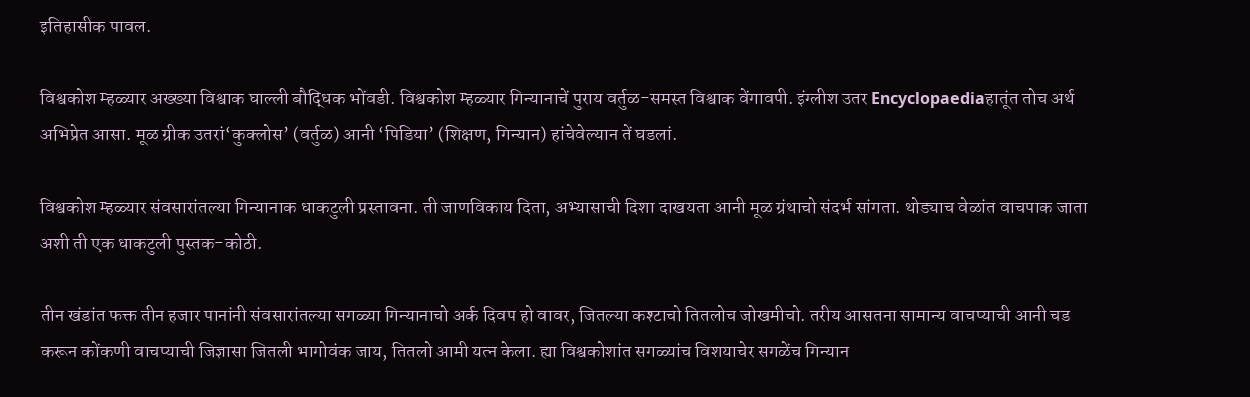इतिहासीक पावल.

विश्वकोश म्हळ्यार अख्ख्या विश्वाक घाल्ली बौद्धिक भोंवडी. विश्वकोश म्हळ्यार गिन्यानाचें पुराय वर्तुळ-समस्त विश्वाक वेंगावपी. इंग्लीश उतर Encyclopaediaहातूंत तोच अर्थ अभिप्रेत आसा. मूळ ग्रीक उतरां‘कुक्लोस’ (वर्तुळ) आनी ‘पिडिया’ (शिक्षण, गिन्यान) हांचेवेल्यान तें घडलां.

विश्वकोश म्हळ्यार संवसारांतल्या गिन्यानाक धाकटुली प्रस्तावना. ती जाणविकाय दिता, अभ्यासाची दिशा दाखयता आनी मूळ ग्रंथाचो संदर्भ सांगता. थोड्याच वेळांत वाचपाक जाता अशी ती एक धाकटुली पुस्तक-कोठी.

तीन खंडांत फक्त तीन हजार पानांनी संवसारांतल्या सगळ्या गिन्यानाचो अर्क दिवप हो वावर, जितल्या कश्टाचो तितलोच जोखमीचो. तरीय आसतना सामान्य वाचप्याची आनी चड करून कोंकणी वाचप्याची जिज्ञासा जितली भागोवंक जाय, तितलो आमी यत्न केला. ह्या विश्वकोशांत सगळ्यांच विशयाचेर सगळेंच गिन्यान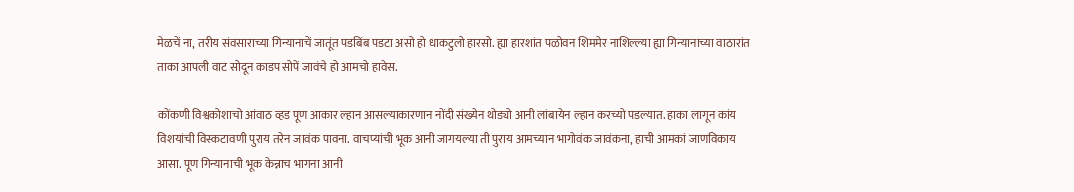मेळचें ना, तरीय संवसाराच्या गिन्यानाचें जातूंत पडबिंब पडटा असो हो धाकटुलो हारसो. ह्या हारशांत पळोवन शिममेर नाशिल्ल्या ह्या गिन्यानाच्या वाठारांत ताका आपली वाट सोदून काडप सोपें जावंचे हो आमचो हावेस.

कोंकणी विश्वकोशाचो आंवाठ व्हड पूण आकार ल्हान आसल्याकारणान नोंदी संख्येन थोड्यो आनी लांबायेन ल्हान करच्यो पडल्यात. हाका लागून कांय विशयांची विस्कटावणी पुराय तरेन जावंक पावना. वाचप्यांची भूक आनी जागयल्या ती पुराय आमच्यान भागोवंक जावंकना, हाची आमकां जाणविकाय आसा. पूण गिन्यानाची भूक केन्नाच भागना आनी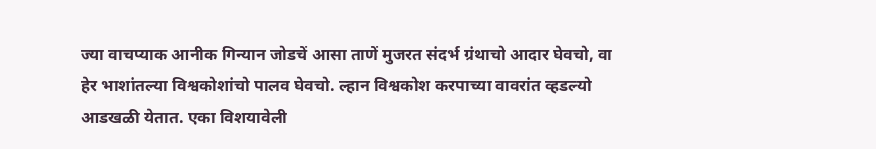ज्या वाचप्याक आनीक गिन्यान जोडचें आसा ताणें मुजरत संदर्भ ग्रंथाचो आदार घेवचो, वा हेर भाशांतल्या विश्वकोशांचो पालव घेवचो. ल्हान विश्वकोश करपाच्या वावरांत व्हडल्यो आडखळी येतात. एका विशयावेली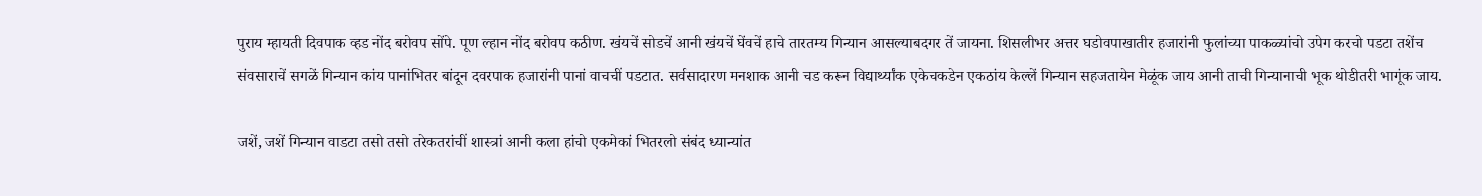पुराय म्हायती दिवपाक व्हड नोंद बरोवप सोंपे. पूण ल्हान नोंद बरोवप कठीण. खंयचें सोडचें आनी खंयचें घेंवचें हाचे तारतम्य गिन्यान आसल्याबदगर तें जायना. शिसलीभर अत्तर घडोवपाखातीर हजारांनी फुलांच्या पाकळ्यांचो उपेग करचो पडटा तशेंच संवसाराचें सगळें गिन्यान कांय पानांभितर बांदून दवरपाक हजारांनी पानां वाचचीं पडटात. सर्वसादारण मनशाक आनी चड करून विद्यार्थ्यांक एकेचकडेन एकठांय केल्लें गिन्यान सहजतायेन मेळूंक जाय आनी ताची गिन्यानाची भूक थोडीतरी भागूंक जाय.

जशें, जशें गिन्यान वाडटा तसो तसो तरेकतरांचीं शास्त्रां आनी कला हांचो एकमेकां भितरलो संबंद ध्यान्यांत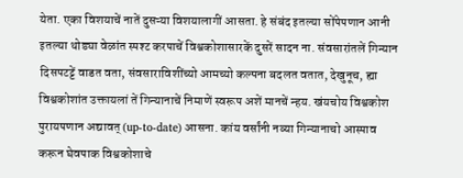येता. एका विशयाचें नातें दुसऱ्या विशयालागीं आसता. हे संबंद इतल्या सोंपेपणान आनी इतल्या थोड्या वेळांत स्पश्ट करपाचें विश्वकोशासारकें दुसरें सादन ना. संवसारांतलें गिन्यान दिसपटट्टें वाडत वता, संवसाराविशींच्यो आमच्यो कल्पना बदलत वतात, देखुनूच, ह्या विश्वकोशांत उक्तायलां तें गिन्यानाचें निमाणें स्वरूप अशें मानचें न्हय. खंयचोय विश्वकोश पुरायपणान अद्यावत् (up-to-date) आसना. कांय वर्सांनी नव्या गिन्यानाचो आस्पाव करून घेवपाक विश्वकोशाचे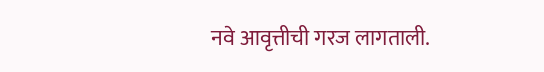नवे आवृत्तीची गरज लागताली.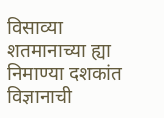विसाव्या शतमानाच्या ह्या निमाण्या दशकांत विज्ञानाची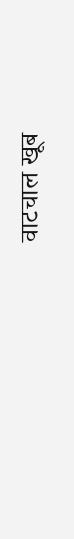वाटचाल खूब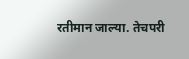रतीमान जाल्या. तेचपरी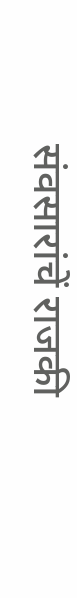संवसारांचें राजकी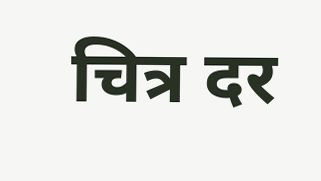चित्र दर